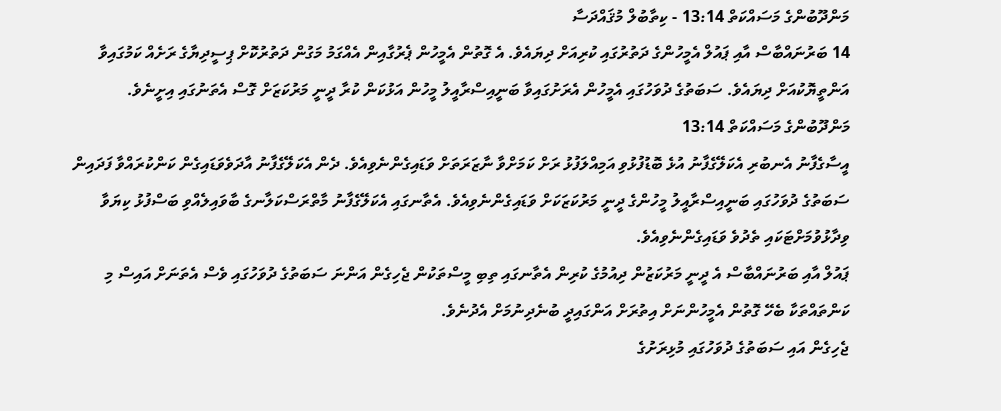މަންދޫބުންގެ މަސައްކަތް 13:14 - ކިތާބުލް މުޤައްދަސާ
14 ބަރުނައްބާސް އާއި ޕައުލް އެމީހުންގެ ދަތުރުގައި ކުރިއަށް ދިޔައެވެ. އެ ގޮތުން އެމީހުން ޕެރުގާއިން އެއްގަމު މަގުން ދަތުރުކޮށް ޕިސީދިޔާގެ ރަށެއް ކަމުގައިވާ އަންތީޔޮކުއަށް ދިޔައެވެ. ސަބަތުގެ ދުވަހުގައި އެމީހުން އެރަށުގައިވާ ބަނީއިސްރާއީލު މީހުން އަޅުކަން ކުރާ ދީނީ މަރުކަޒަށް ގޮސް އެތަނުގައި އިށީނެވެ.
މަންދޫބުންގެ މަސައްކަތް 13:14
އީސާގެފާނު އެނބުރި އެކަލޭގެފާނު އުޅެ ބޮޑުފުޅުވި އަމިއްލަފުޅު ރަށް ކަމަށްވާ ނާޒަރަތަށް ވަޑައިގެންނެވިއެވެ. ދެން އެކަލޭގެފާނު އާދަވެވަޑައިގެން ކަންކުރައްވާ ފަދައިން ސަބަތުގެ ދުވަހުގައި ބަނީއިސްރާއީލު މީހުންގެ ދީނީ މަރުކަޒަކަށް ވަޑައިގެންނެވިއެވެ. އެތާނގައި އެކަލޭގެފާނު މާތްރަސްކަލާނގެ ބާވައިލެއްވި ބަސްފުޅު ކިޔަވާ ވިދާޅުވުމަށްޓަކައި ތެދުވެ ވަޑައިގެންނެވިއެވެ.
ޕައުލް އާއި ބަރުނައްބާސް އެ ދީނީ މަރުކަޒުން ދިއުމުގެ ކުރިން އެތާނގައި ތިބި މީސްތަކުން ޖެހިގެން އަންނަ ސަބަތުގެ ދުވަހުގައި ވެސް އެތަނަށް އައިސް މި ކަންތައްތަކާ ބެހޭ ގޮތުން އެމީހުންނަށް އިތުރަށް އަންގައިދީ ބުނެދިނުމަށް އެދުނެވެ.
ޖެހިގެން އައި ސަބަތުގެ ދުވަހުގައި މުޅިރަށުގެ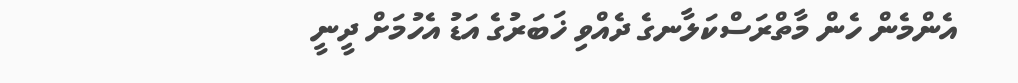އެންމެން ހެން މާތްރަސްކަލާނގެ ދެއްވި ޚަބަރުގެ އަޑު އެހުމަށް ދީނީ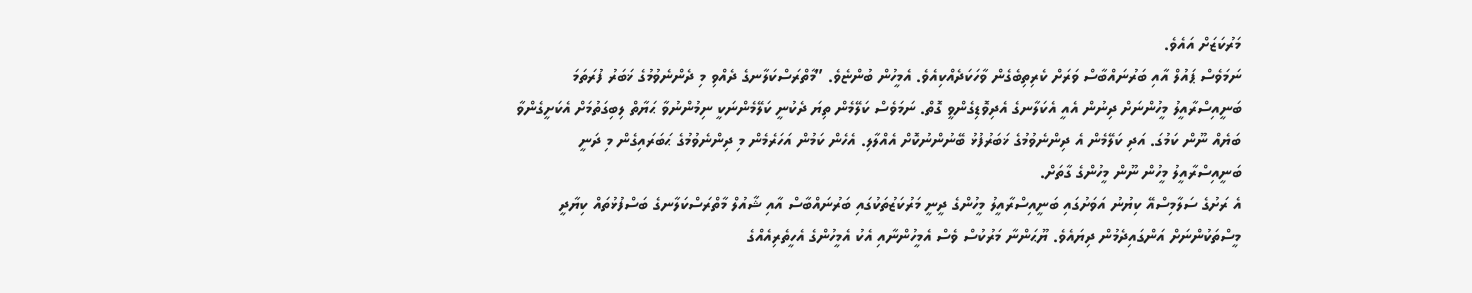މަރުކަޒަށް އައެވެ.
ނަމަވެސް ޕައުލް އާއި ބަރުނައްބާސް ވަރަށް ކެރިތިބެގެން ވާހަކަދެއްކިއެވެ. އެމީހުން ބުންޏެވެ. ”މާތްރަސްކަލާނގެ ދެއްވި މި ދެންނެވުމުގެ ޚަބަރު ފުރަތަމަ ބަނީއިސްރާއީލު މީހުންނަށް ދިނުން އެއީ އެކަލާނގެ އެދިވޮޑިގެންވީ ގޮތް. ނަމަވެސް ކަލޭމެން ތިޔަ ދެކުނީ ކަލޭމެންނަކީ ނިމުންނުވާ ޙަޔާތް ލިބިގަތުމަށް އެކަށީގެންވާ ބަޔެއް ނޫން ކަމުގަ. އަދި ކަލޭމެން އެ ދިންނެވުމުގެ ޚަބަރުފުޅު ބޭނުންނުކޮށް އެއްލާލި. އެހެން ކަމުން އަހަރެމެން މި ދިންނެވުމުގެ ޙަބަރައިގެން މި ދަނީ ބަނީއިސްރާއީލު މީހުން ނޫން މީހުންގެ ގާތަށް.
އެ ރަށުގެ ސަލާމިސްއޭ ކިޔުނު އަވަށުގައި ބަނީއިސްރާއީލު މީހުންގެ ދީނީ މަރުކަޒުތަކުގައި ބަރުނައްބާސް އާއި ޝާއުލް މާތްރަސްކަލާނގެ ބަސްފުޅުތައް ކިޔާދީ މީސްތަކުންނަށް އަންގައިދެމުން ދިޔައެވެ. ޔޫޙަންނާ މަރުކުސް ވެސް އެމީހުންނާއި އެކު އެމީހުންގެ އެހީތެރިއެއްގެ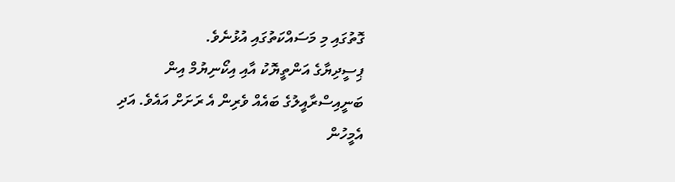ގޮތުގައި މި މަސައްކަތުގައި އުޅުނެވެ.
ޕިސީދިޔާގެ އަންތީޔޮކު އާއި އިކޯނިޔުމް އިން ބަނީއިސްރާއީލުގެ ބައެއް ވެރިން އެ ރަށަށް އައެވެ. އަދި އެމީހުން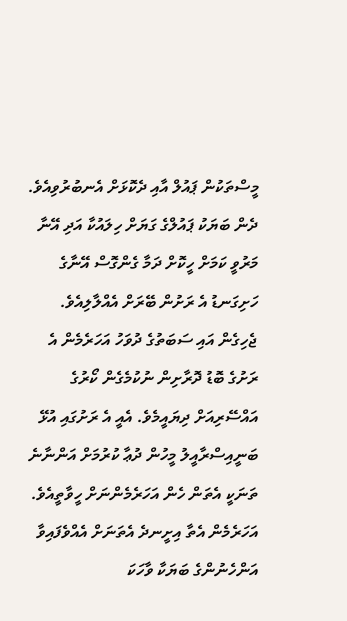މީސްތަކުން ޕައުލް އާއި ދެކޮޅަށް އެނބުރުވިއެވެ. ދެން ބަޔަކު ޕައުލްގެ ގަޔަށް ހިލައުކާ އަދި އޭނާ މަރުވީ ކަމަށް ހީކޮށް ދަމާ ގެންގޮސް އޭނާގެ ހަށިގަނޑު އެ ރަށުން ބޭރަށް އެއްލާލިއެވެ.
ޖެހިގެން އައި ސަބަތުގެ ދުވަހު އަހަރެމެން އެ ރަށުގެ ބޮޑު ދޮރާށިން ނުކުމެގެން ކޯރުގެ އައްސޭރިއަށް ދިޔައީމެވެ. އެއީ އެ ރަށުގައި އުޅޭ ބަނީއިސްރާއީލު މީހުން ދުޢާ ކުރުމަށް އަންނާނެ ތަނަކީ އެތަން ހެން އަހަރެމެންނަށް ހީވާތީއެވެ. އަހަރެމެން އެތާ އިށީނދެ އެތަނަށް އެއްވެފައިވާ އަންހެނުންގެ ބަޔަކާ ވާހަކަ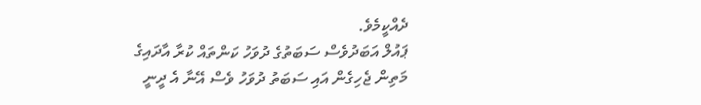ދެއްކީމެވެ.
ޕައުލް އަބަދުވެސް ސަބަތުގެ ދުވަހު ކަންތައް ކުރާ އާދައިގެ މަތިން ޖެހިގެން އައި ސަބަތު ދުވަހު ވެސް އޭނާ އެ ދީނީ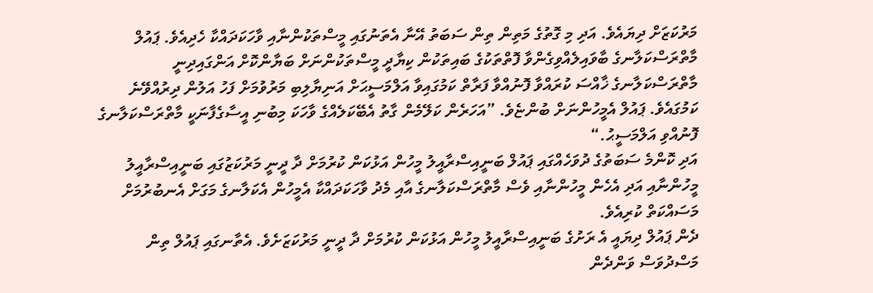މަރުކަޒަށް ދިޔައެވެ. އަދި މި ގޮތުގެ މަތިން ތިން ސަބަތު އޭނާ އެތަނުގައި މީސްތަކުންނާއި ވާހަކަދައްކާ ހެދިއެވެ. ޕައުލް މާތްރަސްކަލާނގެ ބާވައިލެއްވިގެންވާ ފޮތްތަކުގެ ބައިތަކުން ކިޔާދީ މީސްތަކުންނަށް ބަޔާންކޮށް އަންގައިދިނީ މާތްރަސްކަލާނގެ ޚާއްސަ ކުރައްވާ ފޮނުއްވާ ފަރާތް ކަމުގައިވާ އަލްމަސީޙަށް އަނިޔާލިބި މަރުވުމަށް ފަހު އަލުން ދިރުއްވޭނެ ކަމުގައެވެ. ޕައުލް އެމީހުންނަށް ބުންޏެވެ. ”އަހަރެން ކަލޭމެން ގާތު އެބޭކަލެއްގެ ވާހަކަ މިބުނި އީސާގެފާނަކީ މާތްރަސްކަލާނގެ ފޮނުއްވި އަލްމަސީޙު.“
އަދި ކޮންމެ ސަބަތުގެ ދުވަހެއްގައި ޕައުލް ބަނީއިސްރާއީލު މީހުން އަޅުކަން ކުރުމަށް ދާ ދީނީ މަރުކަޒުގައި ބަނީއިސްރާއީލު މީހުންނާއި އަދި އެހެން މީހުންނާއި ވެސް މާތްރަސްކަލާނގެ އާއި މެދު ވާހަކަދައްކާ އެމީހުން އެކަލާނގެ މަގަށް އެނބުރުމަށް މަސައްކަތް ކުރިއެވެ.
ދެން ޕައުލް ދިޔައީ އެ ރަށުގެ ބަނީއިސްރާއީލު މީހުން އަޅުކަން ކުރުމަށް ދާ ދީނީ މަރުކަޒަށެވެ. އެތާނގައި ޕައުލް ތިން މަސްދުވަސް ވަންދެން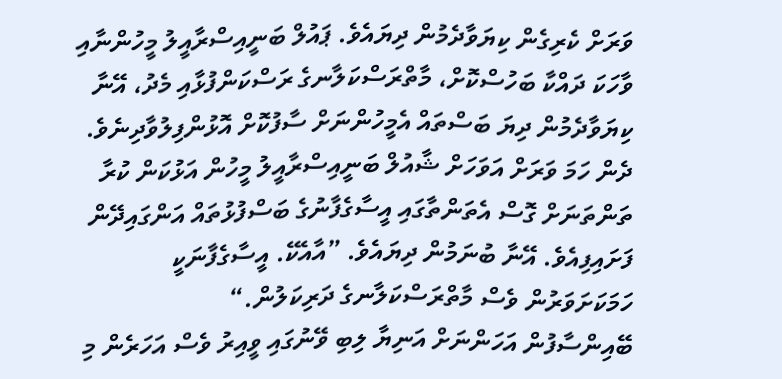ވަރަށް ކެރިގެން ކިޔަވާދެމުން ދިޔައެވެ. ޕައުލް ބަނީއިސްރާއީލު މީހުންނާއި ވާހަކަ ދައްކާ ބަހުސްކޮށް، މާތްރަސްކަލާނގެ ރަސްކަންފުޅާއި މެދު، އޭނާ ކިޔަވާދެމުން ދިޔަ ބަސްތައް އެމީހުންނަށް ސާފުކޮށް އޮޅުންފިލުވާދިނެވެ.
ދެން ހަމަ ވަރަށް އަވަހަށް ޝާއުލް ބަނީއިސްރާއީލު މީހުން އަޅުކަން ކުރާ ތަންތަނަށް ގޮސް އެތަންތާގައި އީސާގެފާނުގެ ބަސްފުޅުތައް އަންގައިދޭން ފަށައިފިއެވެ. އޭނާ ބުނަމުން ދިޔައެވެ. ”އާއެކޭ. އީސާގެފާނަކީ ހަމަކަށަވަރުން ވެސް މާތްރަސްކަލާނގެ ދަރިކަލުން.“
ބޭއިންސާފުން އަހަންނަށް އަނިޔާ ލިބި ވޭނުގައި ވީއިރު ވެސް އަހަރެން މި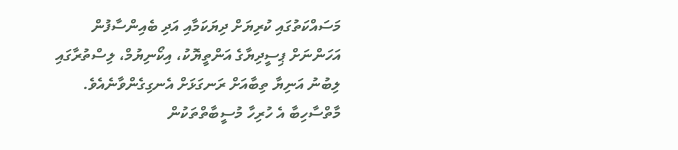މަސައްކަތުގައި ކުރިޔަށް ދިޔަކަމާއި އަދި ބެއިންސާފުން އަހަންނަށް ޕިސީދިޔާގެ އަންތީޔޮކު، އިކޯނިޔުމް، ލިސްތުރާގައި ލިބުނު އަނިޔާ ތިބާއަށް ރަނގަޅަށް އެނގިގެންވާނެއެވެ. މާތްސާހިބާ އެ ހުރިހާ މުސީބާތްތަކުން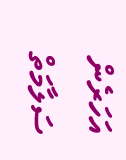އަހަރެން ސަލާމަތް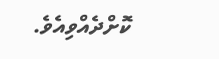ކޮށްދެއްވިއެވެ.